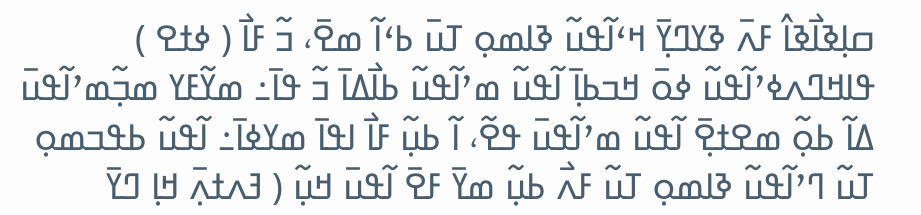ߛߊ߲ߢߊ߯ߢߊ߮ ߓߍ߫ ߢߌߣߌ߲߫ ߞߵߊ߬ߟߎ߬ ߢߊߘߋ߲ ߠߎ߫ ߕߵߊ߬ ߘߐ߫، ߏ߬ ߓߊ߯ ( ߦߙߐ ) ߟߊߞߣߍߦߴߊ߬ߟߎ߬ ߦߋ߫ ߞߏߕߊ߲߫ ߊ߬ߟߎ߬ ߘߴߊ߬ߟߎ߬ ߕߊ߯ߡߊ߫ ߏ߬ ߟߊ߫߸ ߘߌ߬ߓߌ ߘߏ߲߬ߘߴߊ߬ߟߎ߫ ߡߊ߬ ߕߋ߲߬ ߘߐߙߐ߲߫ ߊ߬ߟߎ߬ ߘߴߊ߬ߟߎ߫ ߟߐ߬، ߊ߬ ߕߎ߲߬ ߓߊ߯ ߊߟߊ߫ ߘߌߦߊ߫߸ ߊ߬ߟߎ߬ ߕߟߏߘߋ߲ ߠߎ߬ ߣߴߊ߬ߟߎ߬ ߢߊߘߋ߲ ߠߎ߬ ߓߍ߯ ߕߎ߲߬ ߘߌ߫ ߓߐ߫ ߊ߬ߟߎ߫ ߞߎ߲߬ ( ߔߍߙߍ߲߫ ߞߊ߲ ߣߌ߫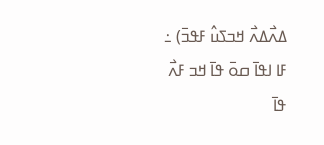ߡߍ߯ߡߍ߯ ߞߏߖߎ߮ ߓߟߏ߫) ߸ ߓߊ ߊߟߊ߫ ߛߋ߫ ߟߊ߫ ߞߏ ߓߍ߯ ߟߊ߫